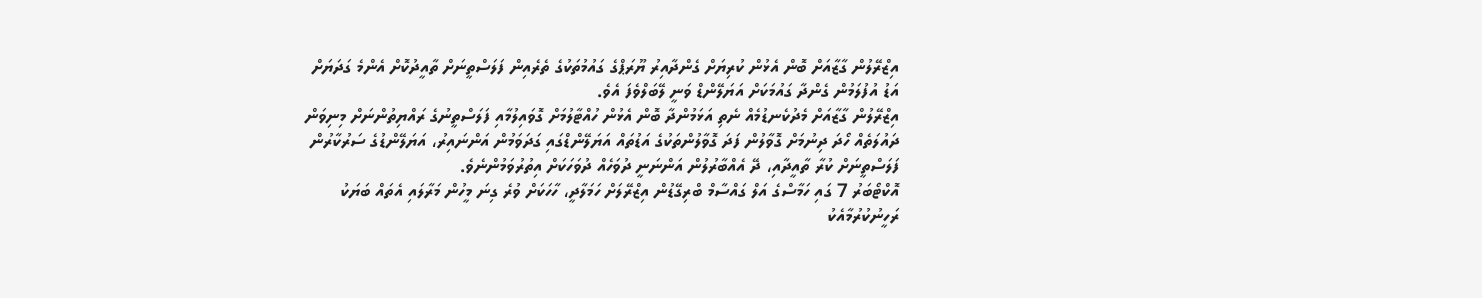އިޒްރޭލުން ގާޒާއަށް ބޮން އެޅުން ކުރިޔަށް ގެންދާއިރު ޔޫރަޕްގެ ގައުމުތަކުގެ ތެރެއިން ފަލަސްތީނަށް ތާއީދުކޮށް އެންމެ ގަދަޔަށް އަޑު އުފުލަމުން ގެންދާ ގައުމަކަށް އަޔަލޭންޑް ވަނީ ލޭބަލްވެފަ އެވެ.
އިޒްރޭލުން ގާޒާއަށް މެދުކެނޑުމެއް ނެތި އަޅަމުންދާ ބޮން އެޅުން ހުއްޓާލުމަށް ގޮވައިލުމާއި ފަލަސްތީނުގެ ރައްޔިތުންނަށް މިނިވަން ދައުލަތެއް ހޯދަ ދިނުމަށް ގޮވާލުން ފަދަ ގޮވާލުންތަކުގެ އަޑުތައް އަޔަލޭންޑްގައި ގަދަވަމުން އަންނައިރު، އަޔަލޭންޑުގެ ސަރުކާރުން ފަލަސްތީނަށް ކުރާ ތާއީދާއި، ދޭ އެއްބާރުލުން އަންނަނީ ދުވަހެއް ދުވަހަކަށް އިތުރުވަމުންނެވެ.
އޮކްޓޯބަރު 7 ގައި ހަމާސްގެ އަލް ގައްސާމް ބްރިގޭޑުން އިޒްރޭލަށް ހަމަލާދީ، ހާހަކަށް ވުރެ ގިނަ މީހުން މަރާލައި އެތައް ބަޔަކު ރަހީނުކުރުމާއެކު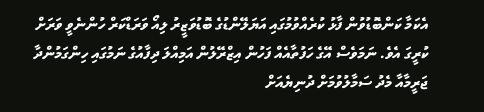އެކަމާ ކަންބޮޑުވުން ފާޅު ކުރެއްވުމުގައި އަޔަލޭންޑުގެ ބޮޑުވަޒީރު ލިއޯ ވަރަޑްކަރް ހުންނެވީ ވަރަށް ކުރީގަ އެވެ. ނަމަވެސް އޭގެ ހަފުތާއެއް ފަހުން އިޒްރޭލުން އަމިއްލަ ދިފާއުގެ ނަމުގައި ހިންގަމުންދާ ޖަރީމާއާ މެދު ސަމާލުވުމަށް ދުނިޔެއަށް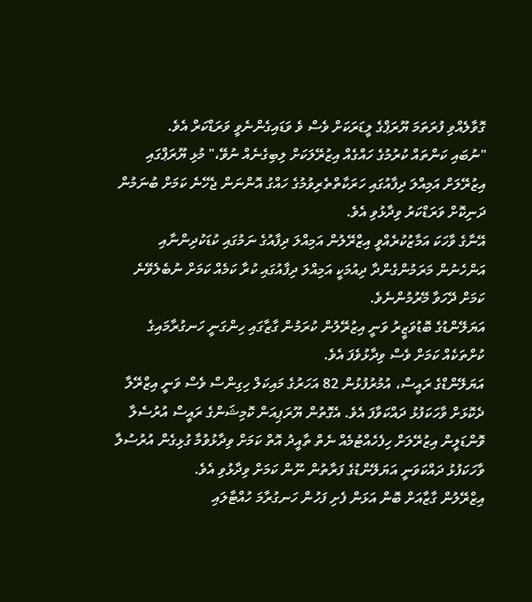ގޮވާލެއްވި ފުރަތަމަ ޔޫރަޕްގެ ލީޑަރަކަށް ވެސް ވެ ވަޑައިގެންނެވީ ވަރަޑްކަރް އެވެ.
"ނުބައި ކަންތައް ކުރުމުގެ ހައްގެއް އިޒުރޭލަކަށް ލިބިގެނެއް ނުވޭ،" މުޅި ޔޫރަޕްގައި އިޒުރޭލަށް އަމިއްލަ ދިފާއުގައި ހަރަކާތްތެރިވުމުގެ ހައްގު އޮންނަން ޖެހޭނެ ކަމަށް ބުނަމުން ދަނިކޮށް ވަރަޑްކަރު ވިދާޅުވި އެވެ.
އޭނާގެ ވާހަކަ އަމާޒުކުރެއްވީ އިޒްރޭލުން އަމިއްލަ ދިފާއުގެ ނަމުގައި ކުޑަކުދިންނާއި އަންހެނުން މަރަމުންގެންދާ ދިއުމަކީ އަމިއްލަ ދިފާއުގައި ކުރާ ކަމެއް ކަމަށް ނުބެލެވޭނެ ކަމަށް ދޭހަވާ މޭރުމުންނެވެ.
އަޔަލޭންޑުގެ ބޮޑުވަޒީރު ވަނީ އިޒުރޭލުން ކުރަމުން ގާޒާގައި ހިންގަނީ ހަނގުރާމައިގެ ކުށްތަކެއް ކަމަށް ވެސް ވިދާޅުވެފަ އެވެ.
އަޔަލޭންޑްގެ ރައީސް، އުމުރުފުޅުން 82 އަހަރުގެ މައިކަލް ހިގިންސް ވެސް ވަނީ އިޒްރޭލާ ދެކޮޅަށް ވާހަކަފުޅު ދައްކަވާފަ އެވެ. އެގޮތުން ޔޫރަޕިއަން ކޮމިޝަންގެ ރައީސް އުރުސެލާ ވޮންޑަލީން އިޒުރޭލަށް ހިފެހެއްޓުމެއް ނެތް ތާއީދު އޮތް ކަމަށް ވިދާޅުވުމާ ގުޅިގެން އުރުސުލާ ވާހަކަފުޅު ދައްކަވަނީ އަޔަލޭންޑުގެ ފަރާތުން ނޫން ކަމަށް ވިދާޅުވި އެވެ.
އިޒްރޭލުން ގާޒާއަށް ބޮން އަޅަން ފެށި ފަހުން ހަނގުރާމަ ހުއްޓާލައި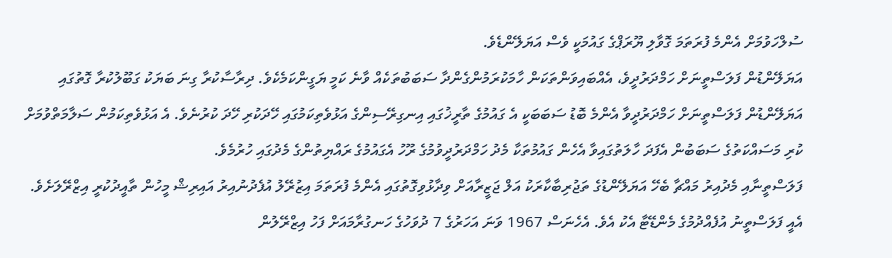ސުލްހަވުމަށް އެންމެ ފުރަތަމަ ގޮވާލި ޔޫރަޕްގެ ގައުމަކީ ވެސް އަޔަލޭންޑެވެ.
އަޔަލޭންޑުން ފަލަސްތީނަށް ހަމްދަރުދީވެ، އެއްބައިވަންތަކަން ހާމަކުރަމުންގެންދާ ސަބަބުތަކެއް ވާނެ ކަމީ ޔަގީންކަމެކެވެ. ދިރާސާކުރާ ގިނަ ބަޔަކު ގަބޫލުކުރާ ގޮތުގައި އަޔަލޭންޑުން ފަލަސްތީނަށް ހަމްދަރުދީވާ އެންމެ ބޮޑު ސަބަބަކީ އެ ގައުމުގެ ތާރީޚުގައި އިނގިރޭސިންގެ އަޅުވެތިކަމުގައި ހޭދަކުރި ހޭދަ ކުރުނެވެ. އެ އަޅުވެތިކަމުން ސަލާމަތްވުމަށް ކުރި މަސައްކަތުގެ ސަބަބުން އެފަދަ ހާލަތުގައިވާ އެހެން ގައުމުތަކާ މެދު ހަމްދަރުދީވުމުގެ ރޫހު އެގައުމުގެ ރައްޔިތުންގެ މެދުގައި ހުރުމެވެ.
ފަލަސްތީނާއި މެދުއިރު މައްޗާ ބެހޭ އަޔަލޭންޑުގެ ތަޖުރިބާކާރަކު އަލް ޖަޒީރާއަށް ވިދާޅުވިގޮތުގައި އެންމެ ފުރަތަމަ އިޒުރޭލު އުފެދުނުއިރު އައިރިޝް މީހުން ތާއީދުކުރީ އިޒްރޭލަށެވެ. އެއީ ފަލަސްތީނު އުފެއްދުމުގެ މެންޑޭޓާ އެކު އެވެ. އެހެނަސް 1967 ވަނަ އަހަރުގެ 7 ދުވަހުގެ ހަނގުރާމައަށް ފަހު އިޒްރޭލުން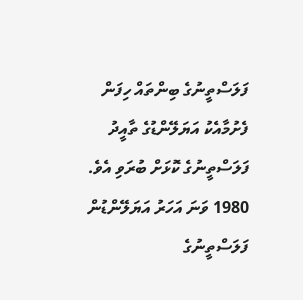ފަލަސްތީނުގެ ބިންތައް ހިފަން ފެށުމާއެކު އަޔަލޭންޑުގެ ތާއީދު ފަލަސްތީނުގެ ކޮޅަށް ބުރަވި އެވެ.
1980 ވަނަ އަހަރު އަޔަލޭންޑުން ފަލަސްތީނުގެ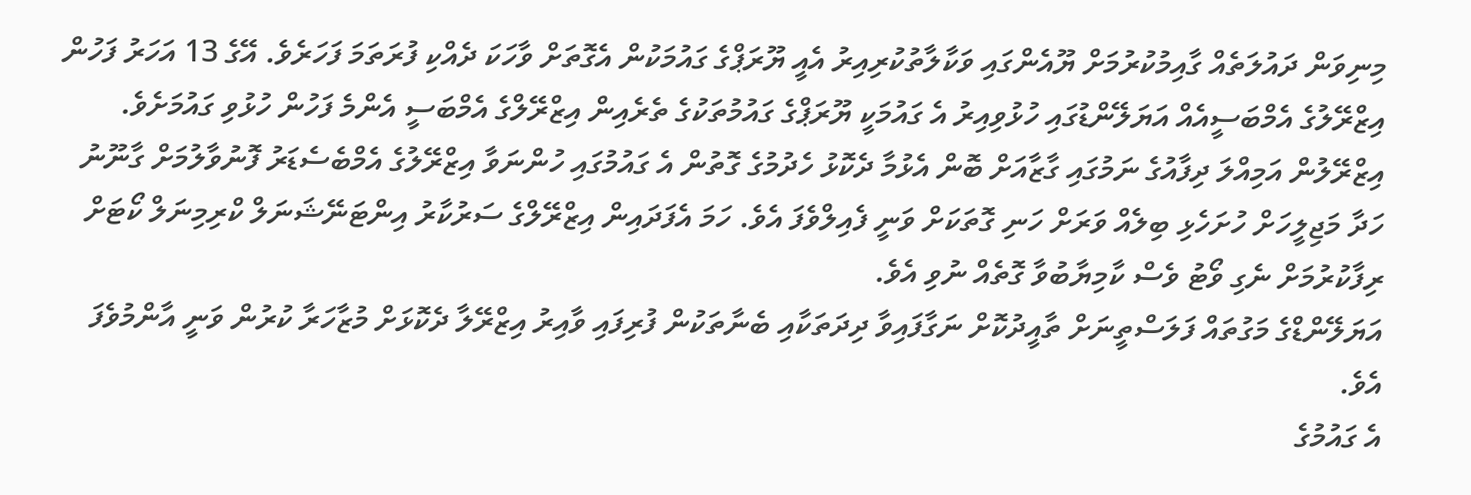މިނިވަން ދައުލަތެއް ގާއިމުކުރުމަށް ޔޫއެންގައި ވަކާލާތުކުރިއިރު އެއީ ޔޫރަޕްގެ ގައުމަކުން އެގޮތަށް ވާހަކަ ދެއްކި ފުރަތަމަ ފަހަރެވެ. އޭގެ 13 އަހަރު ފަހުން އިޒްރޭލުގެ އެމްބަސީއެއް އަޔަލޭންޑުގައި ހުޅުވިއިރު އެ ގައުމަކީ ޔޫރަޕްގެ ގައުމުތަކުގެ ތެރެއިން އިޒްރޭލްގެ އެމްބަސީ އެންމެ ފަހުން ހުޅުވި ގައުމަށެވެ.
އިޒްރޭލުން އަމިއްލަ ދިފާއުގެ ނަމުގައި ގާޒާއަށް ބޮން އެޅުމާ ދެކޮޅު ހެދުމުގެ ގޮތުން އެ ގައުމުގައި ހުންނަވާ އިޒްރޭލުގެ އެމްބެސެޑަރު ފޮނުވާލުމަށް ގާނޫނު ހަދާ މަޖިލީހަށް ހުށަހެޅި ބިލެއް ވަރަށް ހަނި ގޮތަކަށް ވަނީ ފެއިލްވެފަ އެވެ. ހަމަ އެފަދައިން އިޒްރޭލްގެ ސަރުކާރު އިންޓަނޭޝަނަލް ކްރިމިނަލް ކޯޓަށް ރިފާކުރުމަށް ނެގި ވޯޓު ވެސް ކާމިޔާބުވާ ގޮތެއް ނުވި އެވެ.
އަޔަލޭންޑްގެ މަގުތައް ފަލަސްތީނަށް ތާއީދުކޮށް ނަގާފައިވާ ދިދަތަކާއި ބެނާތަކުން ފުރިފައި ވާއިރު އިޒްރޭލާ ދެކޮޅަށް މުޒާހަރާ ކުރުން ވަނީ އާންމުވެފަ އެވެ.
އެ ގައުމުގެ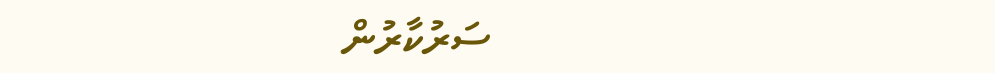ސަރުކާރުން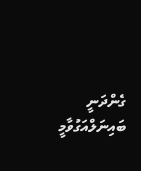ގެންދަނީ ބައިނަލްއަގުވާމީ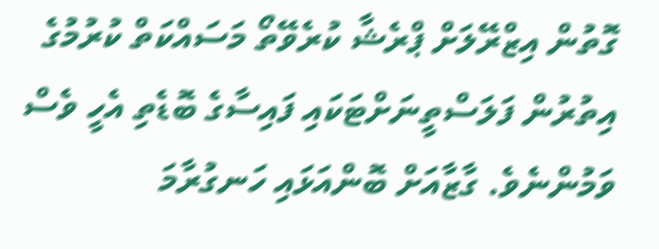ގޮތުން އިޒްރޭލަށް ޕްރެޝާ ކުރެވޭތޯ މަސައްކަތް ކުރުމުގެ އިތުރުން ފަލަސްތީނަށްޓަކައި ފައިސާގެ ބޮޑެތި އެހީ ވެސް ވަމުންނެވެ. ގާޒާއަށް ބޮންއަޅައި ހަނގުރާމަ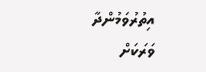އިތުރުވަމުންދާ ވަރަކަށް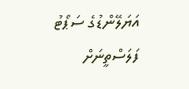އަޔަލޭންޑުގެ ސަޕޯޓު ފަލަސްތީނަށް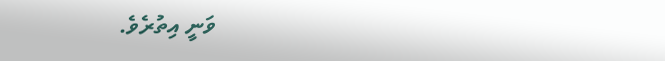ވަނީ އިތުރެވެ.